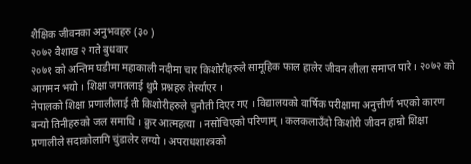शैक्षिक जीवनका अनुभवहरु (३० )
२०७२ वैशाख २ गते बुधवार
२०७१ को अन्तिम घडीमा महाकाली नदीमा चार किशोरीहरुले सामूहिक फाल हालेर जीवन लीला समाप्त पारे । २०७२ को आगमन भयो । शिक्षा जगतलाई थुप्रै प्रश्नहरु तेर्स्याएर ।
नेपालको शिक्षा प्रणालीलाई ती किशोरीहरुले चुनौती दिएर गए । विद्यालयको वार्षिक परीक्षामा अनुत्तीर्ण भएको कारण बन्यो तिनीहरुको जल समाधि । क्रुर आत्महत्या । नसोचिएको परिणाम् । कलकलाउँदो किशोरी जीवन हाम्रो शिक्षा प्रणालीले सदाकोलागि चुंडालेर लग्यो । अपराधशाश्त्रको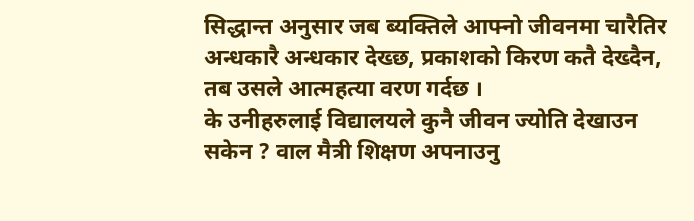सिद्धान्त अनुसार जब ब्यक्तिले आफ्नो जीवनमा चारैतिर अन्धकारै अन्धकार देख्छ, प्रकाशको किरण कतै देख्दैन, तब उसले आत्महत्या वरण गर्दछ ।
के उनीहरुलाई विद्यालयले कुनै जीवन ज्योति देखाउन सकेन ? वाल मैत्री शिक्षण अपनाउनु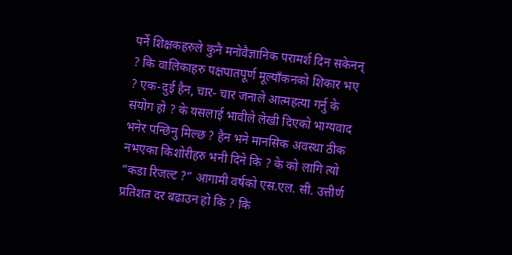पर्ने शिक्षकहरुले कुनै मनोवैज्ञानिक परामर्श दिन सकेनन् ? कि वालिकाहरु पक्षपातपूर्ण मूल्याँकनको शिकार भए ? एक-दुई हैन, चार- चार जनाले आत्महत्या गर्नु के संयोग हो ? के यसलाई भावीले लेखी दिएको भाग्यवाद भनेर पन्छिनु मिल्छ ? हैन भने मानसिक अवस्था ठीक नभएका किशोरीहरु भनी दिने कि ? के को लागि त्यो “कडा रिजल्ट ?” आगामी वर्षको एस.एल. सी. उत्तीर्ण प्रतिशत दर बढाउन हो कि ? कि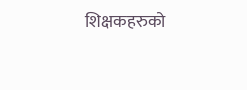शिक्षकहरुको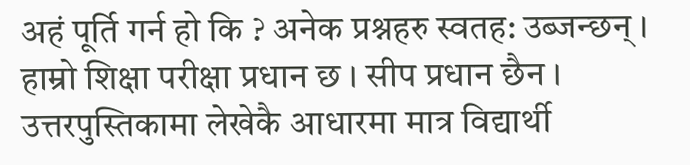अहं पूर्ति गर्न हो कि ? अनेक प्रश्नहरु स्वतह: उब्जन्छन् ।
हाम्रो शिक्षा परीक्षा प्रधान छ । सीप प्रधान छैन । उत्तरपुस्तिकामा लेखेकै आधारमा मात्र विद्यार्थी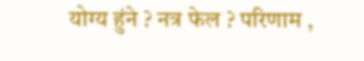योग्य हुंने ? नत्र फेल ? परिणाम ,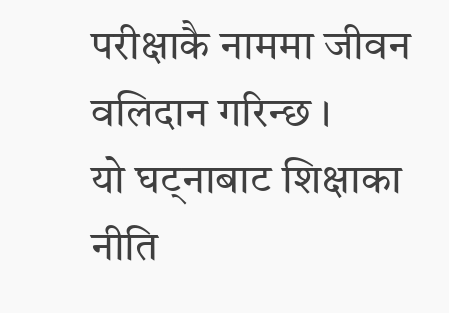परीक्षाकै नाममा जीवन वलिदान गरिन्छ ।
यो घट्नाबाट शिक्षाका नीति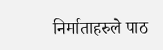निर्माताहरुले पाठ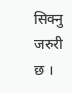सिक्नु जरुरी छ ।